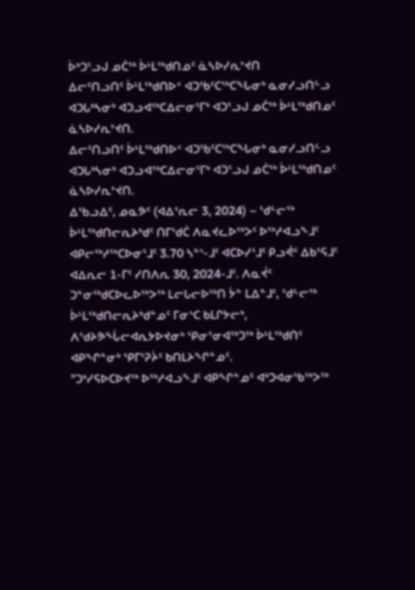ᐆᒃᑐᕐᓗᒍ ᓄᑖᖅ ᐆᒻᒪᖅᑯᑎᓄᑦ ᓈᓴᐅᓯᕆᔾᔪᑎ
ᐃᓕᑦᑎᓗᑎᑦ ᐆᒻᒪᖅᑯᑎᐅᑉ ᐊᑐᖃᑦᑕᖅᑕᖓᓂᒃ ᓇᓂᓯᓗᑎᓪᓗ ᐊᑐᒐᒃᓴᓂᒃ ᐊᑐᓗᐊᖅᑕᐃᓕᓂᕐᒥᒃ ᐊᑐᕐᓗᒍ ᓄᑖᖅ ᐆᒻᒪᖅᑯᑎᓄᑦ ᓈᓴᐅᓯᕆᔾᔪᑎ.
ᐃᓕᑦᑎᓗᑎᑦ ᐆᒻᒪᖅᑯᑎᐅᑉ ᐊᑐᖃᑦᑕᖅᑕᖓᓂᒃ ᓇᓂᓯᓗᑎᓪᓗ ᐊᑐᒐᒃᓴᓂᒃ ᐊᑐᓗᐊᖅᑕᐃᓕᓂᕐᒥᒃ ᐊᑐᕐᓗᒍ ᓄᑖᖅ ᐆᒻᒪᖅᑯᑎᓄᑦ ᓈᓴᐅᓯᕆᔾᔪᑎ.
ᐃᖃᓗᐃᑦ, ᓄᓇᕗᑦ (ᐊᐃᕐᕆᓕ 3, 2024) – ᖁᓪᓕᖅ ᐆᒻᒪᖅᑯᑎᓕᕆᔨᒃᑯᑦ ᑎᒥᖁᑖ ᐱᓇᔪᓚᐅᖅᐳᑦ ᐅᖅᓱᐊᓗᖕᒧᑦ ᐊᑭᓕᖅᓱᖅᑕᐅᓂᕐᒧᑦ 3.70 ᓴᓐᔅ-ᒧᑦ ᐊᑕᐅᓯᕐᒧᑦ ᑭᓗᕚᑦ ᐃᑲᕐᕋᒧᑦ ᐊᐃᕆᓕ 1-ᒥᑦ ᓯᑎᐱᕆ 30, 2024-ᒧᑦ. ᐱᓇᔫᑦ ᑐᓐᓂᖅᑯᑕᐅᓚᐅᖅᐳᖅ ᒪᓕᒐᓕᐅᖅᑎ ᔮᓐ ᒪᐃᓐᒧᑦ, ᖁᓪᓕᖅ ᐆᒻᒪᖅᑯᑎᓕᕆᔨᒃᑯᓐᓄᑦ ᒥᓂᔅᑕ ᑲᒪᒋᔭᓕᒃ, ᐱᖁᔨᕗᖔᓕᐊᕆᔭᐅᔪᓂᒃ ᕿᓂᕐᓂᐊᖅᑐᖅ ᐆᒻᒪᖅᑯᑎᑦ ᐊᑭᖏᓐᓂᒃ ᕿᒥᕐᕈᔩᑦ ᑲᑎᒪᔨᖏᓐᓄᑦ.
"ᑐᒃᓯᕋᐅᑕᐅᔪᖅ ᐅᖅᓱᐊᓗᖕᒧᑦ ᐊᑭᖏᓐᓄᑦ ᐊᒃᑐᐊᓂᖃᖅᐳᖅ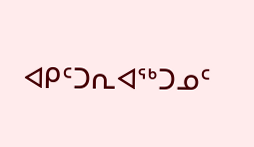ᐊᑭᑦᑐᕆᐊᖅᑐᓄᑦ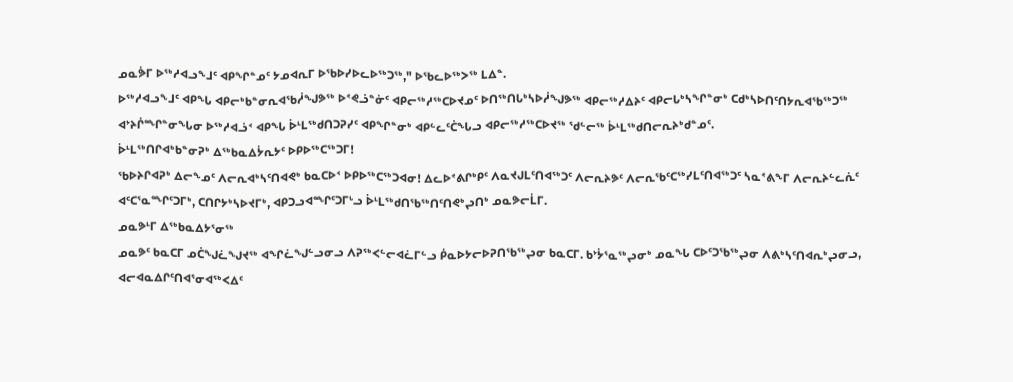ᓄᓇᕘᒥ ᐅᖅᓱᐊᓗᖕᒧᑦ ᐊᑭᖏᓐᓄᑦ ᔭᓄᐊᕆᒥ ᐅᖃᐅᓯᐅᓚᐅᖅᑐᖅ," ᐅᖃᓚᐅᖅᐳᖅ ᒪᐃᓐ.
ᐅᖅᓱᐊᓗᖕᒧᑦ ᐊᑭᖓ ᐊᑭᓕᒃᑲᓐᓂᕆᐊᖃᓲᖑᕗᖅ ᐅᕝᕙᓘᓐᓃᑦ ᐊᑭᓕᖅᓱᖅᑕᐅᔪᓄᑦ ᐅᑎᖅᑎᒐᒃᓴᐅᓲᖑᕗᖅ ᐊᑭᓕᖅᓱᐃᔨᑦ ᐊᑭᓕᒐᒃᓴᖏᓐᓂᒃ ᑕᑯᒃᓴᐅᑎᑦᑎᔭᕆᐊᖃᖅᑐᖅ ᐊᔾᔨᒌᙱᓐᓂᖓᓂ ᐅᖅᓱᐊᓘᑉ ᐊᑭᖓ ᐆᒻᒪᖅᑯᑎᑐᕈᓯᑦ ᐊᑭᖏᓐᓂᒃ ᐊᑭᓪᓚᑦᑖᖓᓗ ᐊᑭᓕᖅᓱᖅᑕᐅᔪᖅ ᖁᓪᓕᖅ ᐆᒻᒪᖅᑯᑎᓕᕆᔨᒃᑯᓐᓄᑦ.
ᐆᒻᒪᖅᑎᒋᐊᒃᑲᓐᓂᕈᒃ ᐃᖅᑲᓇᐃᔮᕆᔭᑦ ᐅᑭᐅᖅᑕᖅᑐᒥ!
ᖃᐅᔨᒋᐊᕈᒃ ᐃᓕᖕᓄᑦ ᐱᓕᕆᐊᒃᓴᑦᑎᐊᕙᒃ ᑲᓇᑕᐅᑉ ᐅᑭᐅᖅᑕᖅᑐᐊᓂ! ᐃᓚᐅᕝᕕᒋᒃᑭᑦ ᐱᓇᔪᒍᒪᑦᑎᐊᖅᑐᑦ ᐱᓕᕆᔨᕗᑦ ᐱᓕᕆᖃᑦᑕᖅᓯᒪᑦᑎᐊᖅᑐᑦ ᓴᓇᕝᕕᖕᒥ ᐱᓕᕆᔨᓪᓚᕇᑦ ᐊᑦᑕᕐᓇᙱᑦᑐᒥᒃ, ᑕᑎᒋᔭᒃᓴᐅᔪᒥᒃ, ᐊᑭᑐᓗᐊᙱᑦᑐᒥᒡᓗ ᐆᒻᒪᖅᑯᑎᖃᖅᑎᑦᑎᕙᒃᖢᑎᒃ ᓄᓇᕗᓕᒫᒥ.
ᓄᓇᕗᒻᒥ ᐃᖅᑲᓇᐃᔭᕐᓂᖅ
ᓄᓇᕗᑦ ᑲᓇᑕᒥ ᓄᑖᖑᓛᖑᔪᖅ ᐊᖏᓛᖑᓪᓗᓂᓗ ᐱᕈᖅᐸᓪᓕᐊᓛᒥᓪᓗ ᑮᓇᐅᔭᓕᐅᕈᑎᖃᖅᖢᓂ ᑲᓇᑕᒥ. ᑲᔾᔮᕐᓇᖅᖢᓂᒃ ᓄᓇᖓ ᑕᐅᑦᑐᖃᖅᖢᓂ ᐱᕕᒃᓴᑦᑎᐊᕆᒃᖢᓂᓗ, ᐊᓕᐊᓇᐃᒋᑦᑎᐊᕐᓂᐊᖅᐸᐃᑦ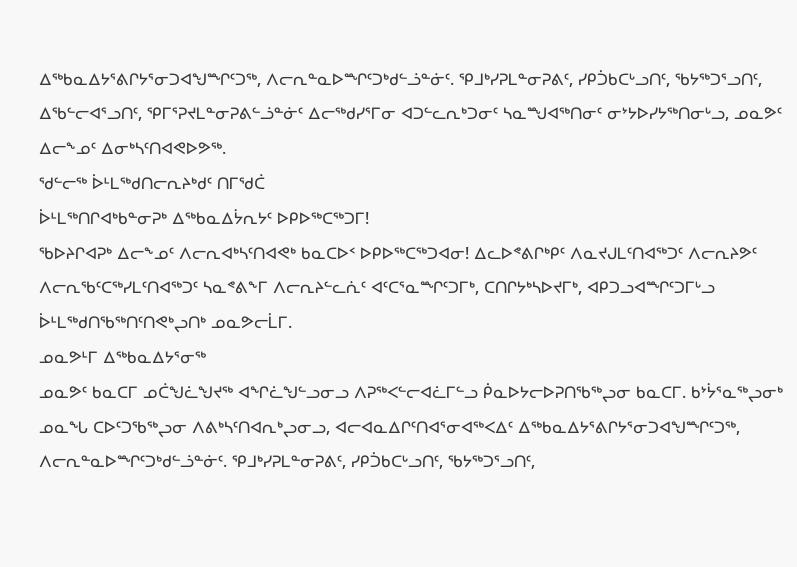ᐃᖅᑲᓇᐃᔭᕐᕕᒋᔭᕐᓂᑐᐊᖑᙱᑦᑐᖅ, ᐱᓕᕆᓐᓇᐅᙱᑦᑐᒃᑯᓪᓘᓐᓃᑦ. ᕿᒧᒃᓯᕈᒪᓐᓂᕈᕕᑦ, ᓯᑭᑑᑲᑕᒡᓗᑎᑦ, ᖃᔭᖅᑐᕐᓗᑎᑦ, ᐃᖃᓪᓕᐊᕐᓗᑎᑦ, ᕿᒥᕐᕈᔪᒪᓐᓂᕈᕕᓪᓘᓐᓃᑦ ᐃᓕᖅᑯᓯᕐᒥᓂ ᐊᑐᓪᓚᕆᒃᑐᓂᑦ ᓴᓇᙳᐊᖅᑎᓂᑦ ᓂᔾᔭᐅᓯᔭᖅᑎᓂᒡᓗ, ᓄᓇᕗᑦ ᐃᓕᖕᓄᑦ ᐃᓂᒃᓴᑦᑎᐊᕙᐅᕗᖅ.
ᖁᓪᓕᖅ ᐆᒻᒪᖅᑯᑎᓕᕆᔨᒃᑯᑦ ᑎᒥᖁᑖ
ᐆᒻᒪᖅᑎᒋᐊᒃᑲᓐᓂᕈᒃ ᐃᖅᑲᓇᐃᔮᕆᔭᑦ ᐅᑭᐅᖅᑕᖅᑐᒥ!
ᖃᐅᔨᒋᐊᕈᒃ ᐃᓕᖕᓄᑦ ᐱᓕᕆᐊᒃᓴᑦᑎᐊᕙᒃ ᑲᓇᑕᐅᑉ ᐅᑭᐅᖅᑕᖅᑐᐊᓂ! ᐃᓚᐅᕝᕕᒋᒃᑭᑦ ᐱᓇᔪᒍᒪᑦᑎᐊᖅᑐᑦ ᐱᓕᕆᔨᕗᑦ ᐱᓕᕆᖃᑦᑕᖅᓯᒪᑦᑎᐊᖅᑐᑦ ᓴᓇᕝᕕᖕᒥ ᐱᓕᕆᔨᓪᓚᕇᑦ ᐊᑦᑕᕐᓇᙱᑦᑐᒥᒃ, ᑕᑎᒋᔭᒃᓴᐅᔪᒥᒃ, ᐊᑭᑐᓗᐊᙱᑦᑐᒥᒡᓗ ᐆᒻᒪᖅᑯᑎᖃᖅᑎᑦᑎᕙᒃᖢᑎᒃ ᓄᓇᕗᓕᒫᒥ.
ᓄᓇᕗᒻᒥ ᐃᖅᑲᓇᐃᔭᕐᓂᖅ
ᓄᓇᕗᑦ ᑲᓇᑕᒥ ᓄᑖᖑᓛᖑᔪᖅ ᐊᖏᓛᖑᓪᓗᓂᓗ ᐱᕈᖅᐸᓪᓕᐊᓛᒥᓪᓗ ᑮᓇᐅᔭᓕᐅᕈᑎᖃᖅᖢᓂ ᑲᓇᑕᒥ. ᑲᔾᔮᕐᓇᖅᖢᓂᒃ ᓄᓇᖓ ᑕᐅᑦᑐᖃᖅᖢᓂ ᐱᕕᒃᓴᑦᑎᐊᕆᒃᖢᓂᓗ, ᐊᓕᐊᓇᐃᒋᑦᑎᐊᕐᓂᐊᖅᐸᐃᑦ ᐃᖅᑲᓇᐃᔭᕐᕕᒋᔭᕐᓂᑐᐊᖑᙱᑦᑐᖅ, ᐱᓕᕆᓐᓇᐅᙱᑦᑐᒃᑯᓪᓘᓐᓃᑦ. ᕿᒧᒃᓯᕈᒪᓐᓂᕈᕕᑦ, ᓯᑭᑑᑲᑕᒡᓗᑎᑦ, ᖃᔭᖅᑐᕐᓗᑎᑦ,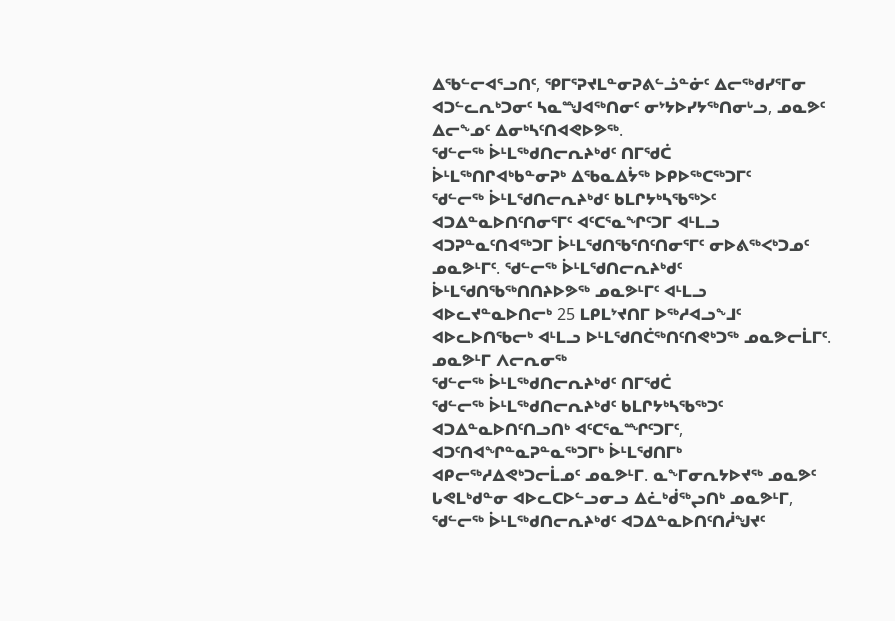ᐃᖃᓪᓕᐊᕐᓗᑎᑦ, ᕿᒥᕐᕈᔪᒪᓐᓂᕈᕕᓪᓘᓐᓃᑦ ᐃᓕᖅᑯᓯᕐᒥᓂ ᐊᑐᓪᓚᕆᒃᑐᓂᑦ ᓴᓇᙳᐊᖅᑎᓂᑦ ᓂᔾᔭᐅᓯᔭᖅᑎᓂᒡᓗ, ᓄᓇᕗᑦ ᐃᓕᖕᓄᑦ ᐃᓂᒃᓴᑦᑎᐊᕙᐅᕗᖅ.
ᖁᓪᓕᖅ ᐆᒻᒪᖅᑯᑎᓕᕆᔨᒃᑯᑦ ᑎᒥᖁᑖ
ᐆᒻᒪᖅᑎᒋᐊᒃᑲᓐᓂᕈᒃ ᐃᖃᓇᐃᔮᖅ ᐅᑭᐅᖅᑕᖅᑐᒥᑦ
ᖁᓪᓕᖅ ᐆᒻᒪᖁᑎᓕᕆᔨᒃᑯᑦ ᑲᒪᒋᔭᒃᓴᖃᖅᐳᑦ ᐊᑐᐃᓐᓇᐅᑎᑦᑎᓂᕐᒥᑦ ᐊᑦᑕᕐᓇᖏᑦᑐᒥ ᐊᒻᒪᓗ ᐊᑐᕈᓐᓇᑦᑎᐊᖅᑐᒥ ᐆᒻᒪᖁᑎᖃᕐᑎᑦᑎᓂᕐᒥᑦ ᓂᐅᕕᖅᐸᒃᑐᓄᑦ ᓄᓇᕗᒻᒥᑦ. ᖁᓪᓕᖅ ᐆᒻᒪᖁᑎᓕᕆᔨᒃᑯᑦ ᐆᒻᒪᖁᑎᖃᖅᑎᑎᔨᐅᕗᖅ ᓄᓇᕗᒻᒥᑦ ᐊᒻᒪᓗ ᐊᐅᓚᔪᓐᓇᐅᑎᓕᒃ 25 ᒪᑭᒪᔾᔪᑎᒥ ᐅᖅᓱᐊᓗᖕᒧᑦ ᐊᐅᓚᐅᑎᖃᓕᒃ ᐊᒻᒪᓗ ᐅᒻᒪᖁᑎᑖᖅᑎᑦᑎᕙᒃᑐᖅ ᓄᓇᕗᓕᒫᒥᑦ.
ᓄᓇᕗᒻᒥ ᐱᓕᕆᓂᖅ
ᖁᓪᓕᖅ ᐆᒻᒪᖅᑯᑎᓕᕆᔨᒃᑯᑦ ᑎᒥᖁᑖ
ᖁᓪᓕᖅ ᐆᒻᒪᖅᑯᑎᓕᕆᔨᒃᑯᑦ ᑲᒪᒋᔭᒃᓴᖃᖅᑐᑦ ᐊᑐᐃᓐᓇᐅᑎᑦᑎᓗᑎᒃ ᐊᑦᑕᕐᓇᙱᑦᑐᒥᑦ, ᐊᑐᑦᑎᐊᖏᓐᓇᕈᓐᓇᖅᑐᒥᒃ ᐆᒻᒪᖁᑎᒥᒃ ᐊᑭᓕᖅᓱᐃᕙᒃᑐᓕᒫᓄᑦ ᓄᓇᕗᒻᒥ. ᓇᖕᒥᓂᕆᔭᐅᔪᖅ ᓄᓇᕗᑦ ᒐᕙᒪᒃᑯᓐᓂ ᐊᐅᓚᑕᐅᓪᓗᓂᓗ ᐃᓛᒃᑰᖅᖢᑎᒃ ᓄᓇᕗᒻᒥ, ᖁᓪᓕᖅ ᐆᒻᒪᖅᑯᑎᓕᕆᔨᒃᑯᑦ ᐊᑐᐃᓐᓇᐅᑎᑦᑎᓲᖑᔪᑦ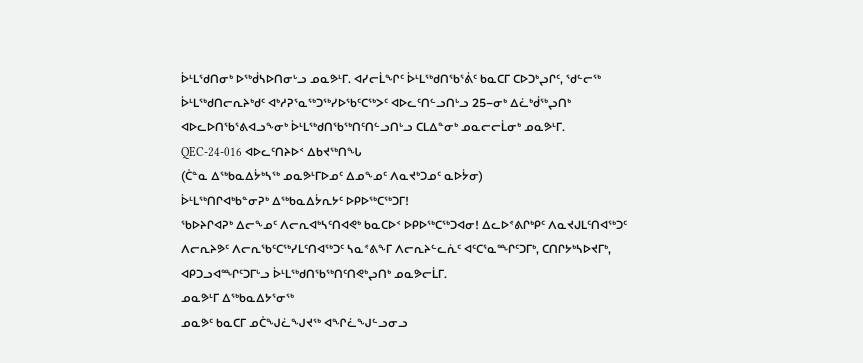ᐆᒻᒪᖁᑎᓂᒃ ᐅᖅᑰᓴᐅᑎᓂᒡᓗ ᓄᓇᕗᒻᒥ. ᐊᓯᓕᒫᖏᑦ ᐆᒻᒪᖅᑯᑎᖃᕐᕖᑦ ᑲᓇᑕᒥ ᑕᐅᑐᒃᖢᒋᑦ, ᖁᓪᓕᖅ ᐆᒻᒪᖅᑯᑎᓕᕆᔨᒃᑯᑦ ᐊᒃᓱᕈᕐᓇᖅᑐᖅᓯᐅᖃᑦᑕᖅᐳᑦ ᐊᐅᓚᑦᑎᓪᓗᑎᒡᓗ 25−ᓂᒃ ᐃᓛᒃᑰᖅᖢᑎᒃ ᐊᐅᓚᐅᑎᖃᕐᕕᐊᓗᖕᓂᒃ ᐆᒻᒪᖅᑯᑎᖃᖅᑎᑦᑎᓪᓗᑎᒡᓗ ᑕᒪᐃᓐᓂᒃ ᓄᓇᓕᓕᒫᓂᒃ ᓄᓇᕗᒻᒥ.
QEC-24-016 ᐊᐅᓚᑦᑎᔨᐅᑉ ᐃᑲᔪᖅᑎᖓ
(ᑖᓐᓇ ᐃᖅᑲᓇᐃᔮᒃᓴᖅ ᓄᓇᕗᒻᒥᐅᓄᑦ ᐃᓄᖕᓄᑦ ᐱᓇᔪᒃᑐᓄᑦ ᓇᐅᔮᓂ)
ᐆᒻᒪᖅᑎᒋᐊᒃᑲᓐᓂᕈᒃ ᐃᖅᑲᓇᐃᔮᕆᔭᑦ ᐅᑭᐅᖅᑕᖅᑐᒥ!
ᖃᐅᔨᒋᐊᕈᒃ ᐃᓕᖕᓄᑦ ᐱᓕᕆᐊᒃᓴᑦᑎᐊᕙᒃ ᑲᓇᑕᐅᑉ ᐅᑭᐅᖅᑕᖅᑐᐊᓂ! ᐃᓚᐅᕝᕕᒋᒃᑭᑦ ᐱᓇᔪᒍᒪᑦᑎᐊᖅᑐᑦ ᐱᓕᕆᔨᕗᑦ ᐱᓕᕆᖃᑦᑕᖅᓯᒪᑦᑎᐊᖅᑐᑦ ᓴᓇᕝᕕᖕᒥ ᐱᓕᕆᔨᓪᓚᕇᑦ ᐊᑦᑕᕐᓇᙱᑦᑐᒥᒃ, ᑕᑎᒋᔭᒃᓴᐅᔪᒥᒃ, ᐊᑭᑐᓗᐊᙱᑦᑐᒥᒡᓗ ᐆᒻᒪᖅᑯᑎᖃᖅᑎᑦᑎᕙᒃᖢᑎᒃ ᓄᓇᕗᓕᒫᒥ.
ᓄᓇᕗᒻᒥ ᐃᖅᑲᓇᐃᔭᕐᓂᖅ
ᓄᓇᕗᑦ ᑲᓇᑕᒥ ᓄᑖᖑᓛᖑᔪᖅ ᐊᖏᓛᖑᓪᓗᓂᓗ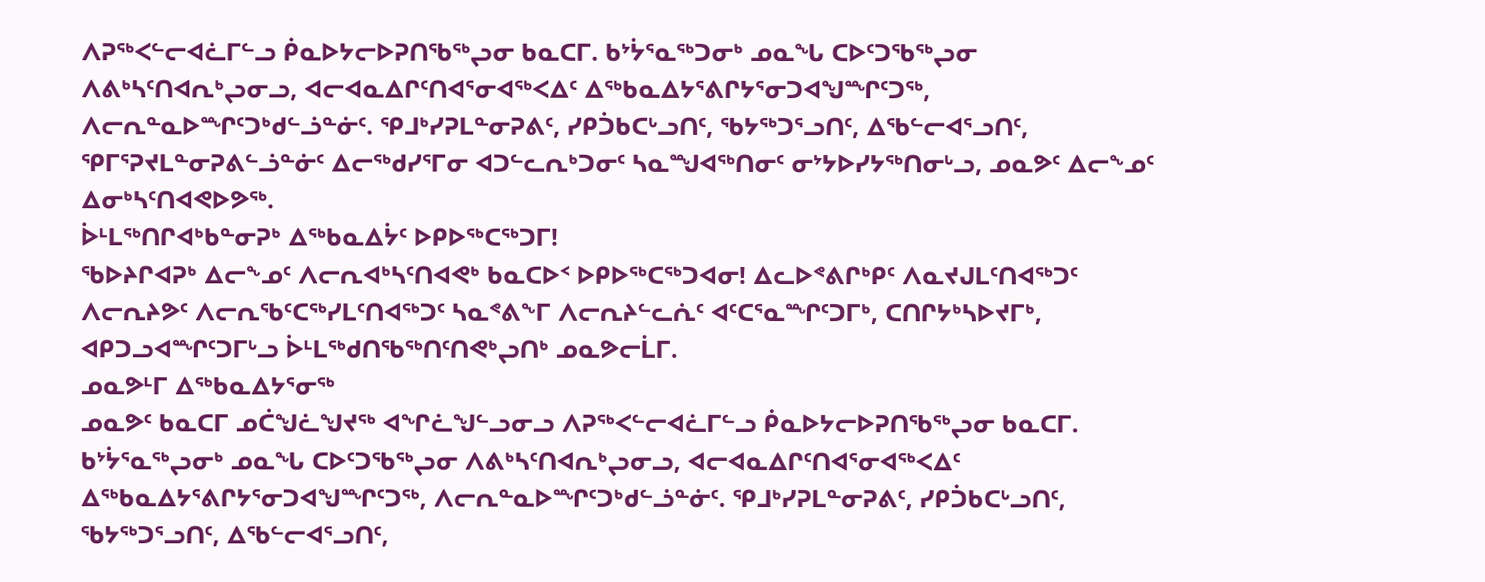ᐱᕈᖅᐸᓪᓕᐊᓛᒥᓪᓗ ᑮᓇᐅᔭᓕᐅᕈᑎᖃᖅᖢᓂ ᑲᓇᑕᒥ. ᑲᔾᔮᕐᓇᖅᑐᓂᒃ ᓄᓇᖓ ᑕᐅᑦᑐᖃᖅᖢᓂ ᐱᕕᒃᓴᑦᑎᐊᕆᒃᖢᓂᓗ, ᐊᓕᐊᓇᐃᒋᑦᑎᐊᕐᓂᐊᖅᐸᐃᑦ ᐃᖅᑲᓇᐃᔭᕐᕕᒋᔭᕐᓂᑐᐊᖑᙱᑦᑐᖅ, ᐱᓕᕆᓐᓇᐅᙱᑦᑐᒃᑯᓪᓘᓐᓃᑦ. ᕿᒧᒃᓯᕈᒪᓐᓂᕈᕕᑦ, ᓯᑭᑑᑲᑕᒡᓗᑎᑦ, ᖃᔭᖅᑐᕐᓗᑎᑦ, ᐃᖃᓪᓕᐊᕐᓗᑎᑦ, ᕿᒥᕐᕈᔪᒪᓐᓂᕈᕕᓪᓘᓐᓃᑦ ᐃᓕᖅᑯᓯᕐᒥᓂ ᐊᑐᓪᓚᕆᒃᑐᓂᑦ ᓴᓇᙳᐊᖅᑎᓂᑦ ᓂᔾᔭᐅᓯᔭᖅᑎᓂᒡᓗ, ᓄᓇᕗᑦ ᐃᓕᖕᓄᑦ ᐃᓂᒃᓴᑦᑎᐊᕙᐅᕗᖅ.
ᐆᒻᒪᖅᑎᒋᐊᒃᑲᓐᓂᕈᒃ ᐃᖅᑲᓇᐃᔮᑦ ᐅᑭᐅᖅᑕᖅᑐᒥ!
ᖃᐅᔨᒋᐊᕈᒃ ᐃᓕᖕᓄᑦ ᐱᓕᕆᐊᒃᓴᑦᑎᐊᕙᒃ ᑲᓇᑕᐅᑉ ᐅᑭᐅᖅᑕᖅᑐᐊᓂ! ᐃᓚᐅᕝᕕᒋᒃᑭᑦ ᐱᓇᔪᒍᒪᑦᑎᐊᖅᑐᑦ ᐱᓕᕆᔨᕗᑦ ᐱᓕᕆᖃᑦᑕᖅᓯᒪᑦᑎᐊᖅᑐᑦ ᓴᓇᕝᕕᖕᒥ ᐱᓕᕆᔨᓪᓚᕇᑦ ᐊᑦᑕᕐᓇᙱᑦᑐᒥᒃ, ᑕᑎᒋᔭᒃᓴᐅᔪᒥᒃ, ᐊᑭᑐᓗᐊᙱᑦᑐᒥᒡᓗ ᐆᒻᒪᖅᑯᑎᖃᖅᑎᑦᑎᕙᒃᖢᑎᒃ ᓄᓇᕗᓕᒫᒥ.
ᓄᓇᕗᒻᒥ ᐃᖅᑲᓇᐃᔭᕐᓂᖅ
ᓄᓇᕗᑦ ᑲᓇᑕᒥ ᓄᑖᖑᓛᖑᔪᖅ ᐊᖏᓛᖑᓪᓗᓂᓗ ᐱᕈᖅᐸᓪᓕᐊᓛᒥᓪᓗ ᑮᓇᐅᔭᓕᐅᕈᑎᖃᖅᖢᓂ ᑲᓇᑕᒥ. ᑲᔾᔮᕐᓇᖅᖢᓂᒃ ᓄᓇᖓ ᑕᐅᑦᑐᖃᖅᖢᓂ ᐱᕕᒃᓴᑦᑎᐊᕆᒃᖢᓂᓗ, ᐊᓕᐊᓇᐃᒋᑦᑎᐊᕐᓂᐊᖅᐸᐃᑦ ᐃᖅᑲᓇᐃᔭᕐᕕᒋᔭᕐᓂᑐᐊᖑᙱᑦᑐᖅ, ᐱᓕᕆᓐᓇᐅᙱᑦᑐᒃᑯᓪᓘᓐᓃᑦ. ᕿᒧᒃᓯᕈᒪᓐᓂᕈᕕᑦ, ᓯᑭᑑᑲᑕᒡᓗᑎᑦ, ᖃᔭᖅᑐᕐᓗᑎᑦ, ᐃᖃᓪᓕᐊᕐᓗᑎᑦ,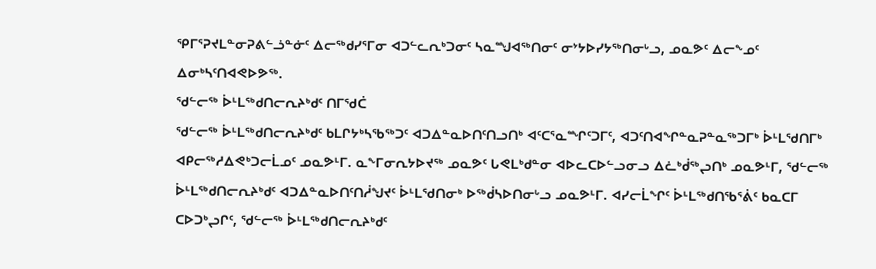ᕿᒥᕐᕈᔪᒪᓐᓂᕈᕕᓪᓘᓐᓃᑦ ᐃᓕᖅᑯᓯᕐᒥᓂ ᐊᑐᓪᓚᕆᒃᑐᓂᑦ ᓴᓇᙳᐊᖅᑎᓂᑦ ᓂᔾᔭᐅᓯᔭᖅᑎᓂᒡᓗ, ᓄᓇᕗᑦ ᐃᓕᖕᓄᑦ ᐃᓂᒃᓴᑦᑎᐊᕙᐅᕗᖅ.
ᖁᓪᓕᖅ ᐆᒻᒪᖅᑯᑎᓕᕆᔨᒃᑯᑦ ᑎᒥᖁᑖ
ᖁᓪᓕᖅ ᐆᒻᒪᖅᑯᑎᓕᕆᔨᒃᑯᑦ ᑲᒪᒋᔭᒃᓴᖃᖅᑐᑦ ᐊᑐᐃᓐᓇᐅᑎᑦᑎᓗᑎᒃ ᐊᑦᑕᕐᓇᙱᑦᑐᒥᑦ, ᐊᑐᑦᑎᐊᖏᓐᓇᕈᓐᓇᖅᑐᒥᒃ ᐆᒻᒪᖁᑎᒥᒃ ᐊᑭᓕᖅᓱᐃᕙᒃᑐᓕᒫᓄᑦ ᓄᓇᕗᒻᒥ. ᓇᖕᒥᓂᕆᔭᐅᔪᖅ ᓄᓇᕗᑦ ᒐᕙᒪᒃᑯᓐᓂ ᐊᐅᓚᑕᐅᓪᓗᓂᓗ ᐃᓛᒃᑰᖅᖢᑎᒃ ᓄᓇᕗᒻᒥ, ᖁᓪᓕᖅ ᐆᒻᒪᖅᑯᑎᓕᕆᔨᒃᑯᑦ ᐊᑐᐃᓐᓇᐅᑎᑦᑎᓲᖑᔪᑦ ᐆᒻᒪᖁᑎᓂᒃ ᐅᖅᑰᓴᐅᑎᓂᒡᓗ ᓄᓇᕗᒻᒥ. ᐊᓯᓕᒫᖏᑦ ᐆᒻᒪᖅᑯᑎᖃᕐᕖᑦ ᑲᓇᑕᒥ ᑕᐅᑐᒃᖢᒋᑦ, ᖁᓪᓕᖅ ᐆᒻᒪᖅᑯᑎᓕᕆᔨᒃᑯᑦ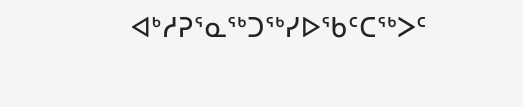ᐊᒃᓱᕈᕐᓇᖅᑐᖅᓯᐅᖃᑦᑕᖅᐳᑦ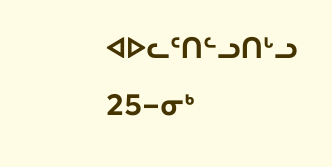ᐊᐅᓚᑦᑎᓪᓗᑎᒡᓗ 25−ᓂᒃ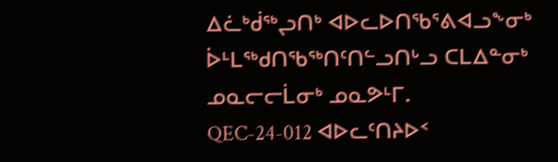ᐃᓛᒃᑰᖅᖢᑎᒃ ᐊᐅᓚᐅᑎᖃᕐᕕᐊᓗᖕᓂᒃ ᐆᒻᒪᖅᑯᑎᖃᖅᑎᑦᑎᓪᓗᑎᒡᓗ ᑕᒪᐃᓐᓂᒃ ᓄᓇᓕᓕᒫᓂᒃ ᓄᓇᕗᒻᒥ.
QEC-24-012 ᐊᐅᓚᑦᑎᔨᐅᑉ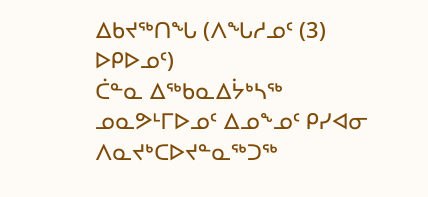ᐃᑲᔪᖅᑎᖓ (ᐱᖓᓱᓄᑦ (3) ᐅᑭᐅᓄᑦ)
ᑖᓐᓇ ᐃᖅᑲᓇᐃᔮᒃᓴᖅ ᓄᓇᕗᒻᒥᐅᓄᑦ ᐃᓄᖕᓄᑦ ᑭᓯᐊᓂ ᐱᓇᔪᒃᑕᐅᔪᓐᓇᖅᑐᖅ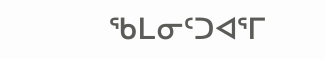ᖃᒪᓂᑦᑐᐊᕐᒥ